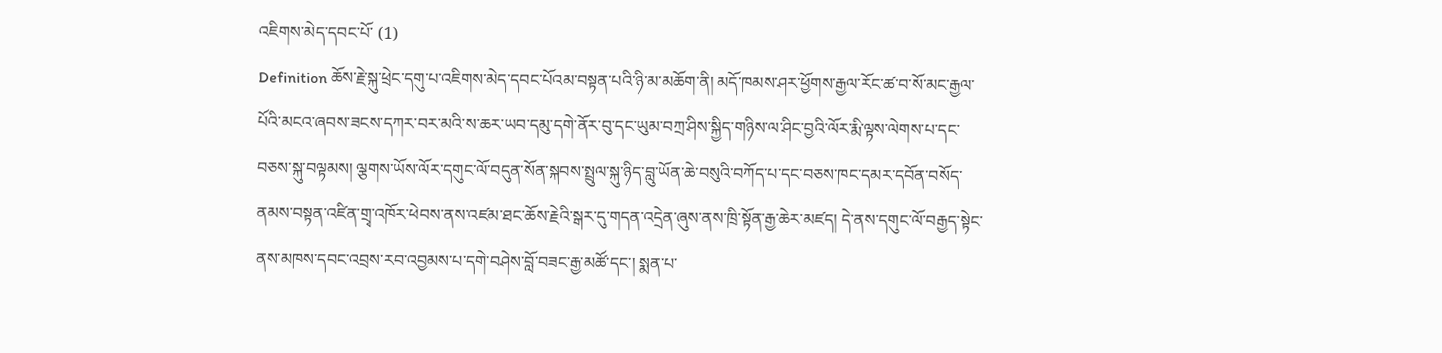འཇིགས་མེད་དབང་པོ་ (1)
Definition ཆོས་རྗེ་སྐུ་ཕྲེང་དགུ་པ་འཇིགས་མེད་དབང་པོའམ་བསྟན་པའི་ཉི་མ་མཆོག་ནི། མདོ་ཁམས་ཤར་ཕྱོགས་རྒྱལ་རོང་ཚ་བ་སོ་མང་རྒྱལ་པོའི་མངའ་ཞབས་ཟངས་དཀར་བར་མའི་ས་ཆར་ཡབ་དམུ་དགེ་ནོར་བུ་དང་ཡུམ་བཀྲ་ཤིས་སྐྱིད་གཉིས་ལ་ཤིང་བྱའི་ལོར་རྨི་ལྟས་ལེགས་པ་དང་བཅས་སྐུ་བལྟམས། ལྕགས་ཡོས་ལོར་དགུང་ལོ་བདུན་སོན་སྐབས་སྤྲུལ་སྐུ་ཉིད་བླུ་ཡོན་ཆེ་བསུའི་བཀོད་པ་དང་བཅས་ཁང་དམར་དབོན་བསོད་ནམས་བསྟན་འཛིན་གྲྭ་འཁོར་ཕེབས་ནས་འཛམ་ཐང་ཆོས་རྗེའི་སྒར་དུ་གདན་འདྲེན་ཞུས་ནས་ཁྲི་སྟོན་རྒྱ་ཆེར་མཛད། དེ་ནས་དགུང་ལོ་བརྒྱད་སྟེང་ནས་མཁས་དབང་འབྲས་རབ་འབྱམས་པ་དགེ་བཤེས་བློ་བཟང་རྒྱ་མཚོ་དང་། སྨན་པ་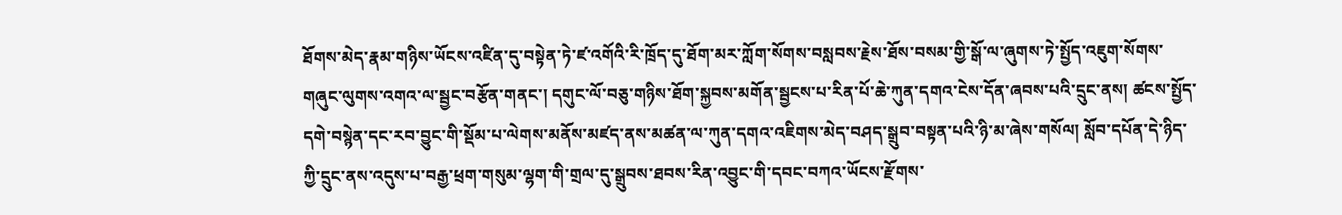ཐོགས་མེད་རྣམ་གཉིས་ཡོངས་འཛིན་དུ་བསྟེན་ཏེ་ཛ་འགོའི་རི་ཁྲོད་དུ་ཐོག་མར་ཀློག་སོགས་བསླབས་རྗེས་ཐོས་བསམ་གྱི་སྒོ་ལ་ཞུགས་ཏེ་སྤྱོད་འཇུག་སོགས་གཞུང་ལུགས་འགའ་ལ་སྦྱང་བརྩོན་གནང་། དགུང་ལོ་བཅུ་གཉིས་ཐོག་སྐྱབས་མགོན་སྦྱངས་པ་རིན་པོ་ཆེ་ཀུན་དགའ་ངེས་དོན་ཞབས་པའི་དྲུང་ནས། ཚངས་སྤྱོད་དགེ་བསྙེན་དང་རབ་བྱུང་གི་སྡོམ་པ་ལེགས་མནོས་མཛད་ནས་མཚན་ལ་ཀུན་དགའ་འཇིགས་མེད་བཤད་སྒྲུབ་བསྟན་པའི་ཉི་མ་ཞེས་གསོལ། སློབ་དཔོན་དེ་ཉིད་ཀྱི་དྲུང་ནས་འདུས་པ་བརྒྱ་ཕྲག་གསུམ་ལྷག་གི་གྲལ་དུ་སྒྲུབས་ཐབས་རིན་འབྱུང་གི་དབང་བཀའ་ཡོངས་རྫོགས་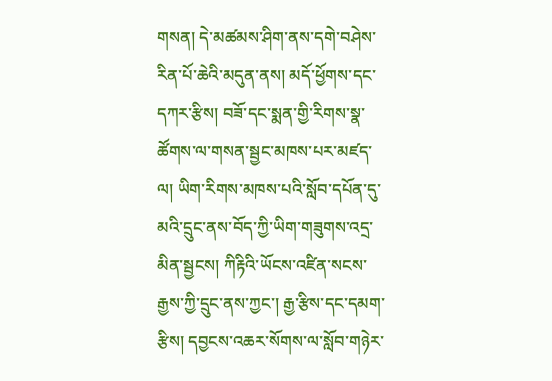གསན། དེ་མཚམས་ཤིག་ནས་དགེ་བཤེས་རིན་པོ་ཆེའི་མདུན་ནས། མདོ་ཕྱོགས་དང་དཀར་རྩིས། བཟོ་དང་སྨན་གྱི་རིགས་སྣ་ཚོགས་ལ་གསན་སྦྱང་མཁས་པར་མཛད་ལ། ཡིག་རིགས་མཁས་པའི་སློབ་དཔོན་དུ་མའི་དྲུང་ནས་བོད་ཀྱི་ཡིག་གཟུགས་འདྲ་མིན་སྦྱངས། ཀིརྟིའི་ཡོངས་འཛིན་སངས་རྒྱས་ཀྱི་དྲུང་ནས་ཀྱང་། རྒྱ་རྩིས་དང་དམག་རྩིས། དབྱངས་འཆར་སོགས་ལ་སློབ་གཉེར་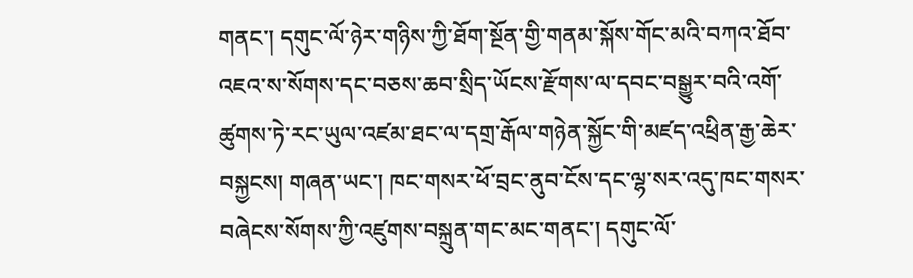གནང་། དགུང་ལོ་ཉེར་གཉིས་ཀྱི་ཐོག་སྔོན་གྱི་གནམ་སྐོས་གོང་མའི་བཀའ་ཐོབ་འཇའ་ས་སོགས་དང་བཅས་ཆབ་སྲིད་ཡོངས་རྫོགས་ལ་དབང་བསྒྱུར་བའི་འགོ་ཚུགས་ཏེ་རང་ཡུལ་འཛམ་ཐང་ལ་དགྲ་རྒོལ་གཉེན་སྐྱོང་གི་མཛད་འཕྲིན་རྒྱ་ཆེར་བསྐྱངས། གཞན་ཡང་། ཁང་གསར་ཕོ་བྲང་ནུབ་ངོས་དང་ལྷ་སར་འདུ་ཁང་གསར་བཞེངས་སོགས་ཀྱི་འཛུགས་བསྐྲུན་གང་མང་གནང་། དགུང་ལོ་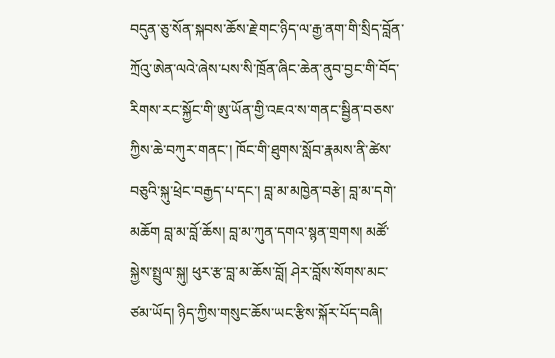བདུན་ཅུ་སོན་སྐབས་ཆོས་རྗེ་གང་ཉིད་ལ་རྒྱ་ནག་གི་སྲིད་བློན་ཀྲོའུ་ཨེན་ལའེ་ཞེས་པས་སི་ཁྲོན་ཞིང་ཆེན་ནུབ་བྱང་གི་བོད་རིགས་རང་སྐྱོང་གི་ཨུ་ཡོན་གྱི་འཇའ་ས་གནང་སྦྱིན་བཅས་ཀྱིས་ཆེ་བཀུར་གནང་། ཁོང་གི་ཐུགས་སློབ་རྣམས་ནི་ཚེས་བཅུའི་སྐུ་ཕྲེང་བརྒྱད་པ་དང་། བླ་མ་མཁྱེན་བརྩེ། བླ་མ་དགེ་མཆོག བླ་མ་བློ་ཆོས། བླ་མ་ཀུན་དགའ་སྙན་གྲགས། མཚོ་སྐྱེས་སྤྲུལ་སྐུ། ཕུར་རྩ་བླ་མ་ཆོས་བློ། ཤེར་བློས་སོགས་མང་ཙམ་ཡོད། ཉིད་ཀྱིས་གསུང་ཆོས་ཡང་རྩིས་སྐོར་པོད་བཞི།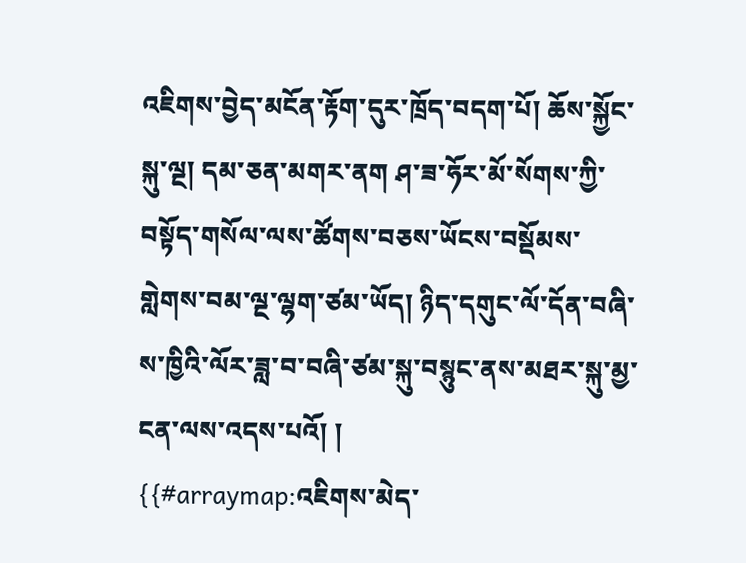འཇིགས་བྱེད་མངོན་རྟོག་དུར་ཁྲོད་བདག་པོ། ཆོས་སྐྱོང་སྐུ་ལྔ། དམ་ཅན་མགར་ནག ཤ་ཟ་ཧོར་མོ་སོགས་ཀྱི་བསྟོད་གསོལ་ལས་ཚོགས་བཅས་ཡོངས་བསྡོམས་གླེགས་བམ་ལྔ་ལྷག་ཙམ་ཡོད། ཉིད་དགུང་ལོ་དོན་བཞི་ས་ཁྱིའི་ལོར་ཟླ་བ་བཞི་ཙམ་སྐུ་བསྙུང་ནས་མཐར་སྐུ་མྱ་ངན་ལས་འདས་པའོ། །
{{#arraymap:འཇིགས་མེད་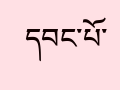དབང་པོ་